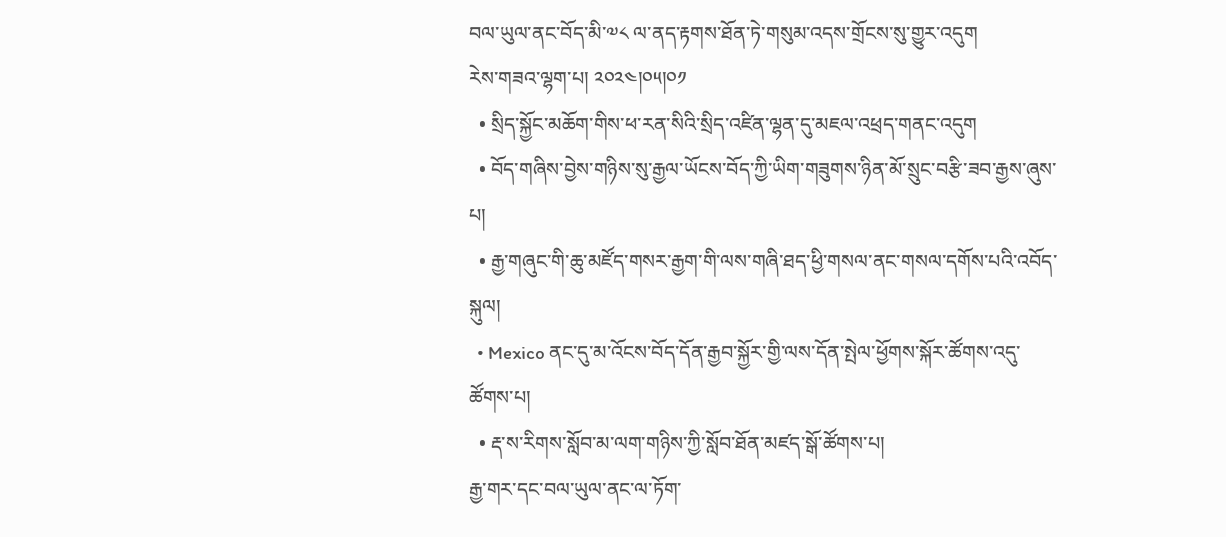བལ་ཡུལ་ནང་བོད་མི་༧༨ ལ་ནད་རྟགས་ཐོན་ཏེ་གསུམ་འདས་གྲོངས་སུ་གྱུར་འདུག
རེས་གཟའ་ལྷག་པ། ༢༠༢༤།༠༥།༠༡
  • སྲིད་སྐྱོང་མཆོག་གིས་ཕ་རན་སིའི་སྲིད་འཛིན་ལྷན་དུ་མཇལ་འཕྲད་གནང་འདུག
  • བོད་གཞིས་བྱེས་གཉིས་སུ་རྒྱལ་ཡོངས་བོད་ཀྱི་ཡིག་གཟུགས་ཉིན་མོ་སྲུང་བརྩི་ཟབ་རྒྱས་ཞུས་པ།
  • རྒྱ་གཞུང་གི་ཆུ་མཛོད་གསར་རྒྱག་གི་ལས་གཞི་ཐད་ཕྱི་གསལ་ནང་གསལ་དགོས་པའི་འབོད་སྐུལ།
  • Mexico ནང་དུ་མ་འོངས་བོད་དོན་རྒྱབ་སྐྱོར་གྱི་ལས་དོན་སྤེལ་ཕྱོགས་སྐོར་ཚོགས་འདུ་ཚོགས་པ།
  • རྡ་ས་རིགས་སློབ་མ་ལག་གཉིས་ཀྱི་སློབ་ཐོན་མཛད་སྒོ་ཚོགས་པ།
རྒྱ་གར་དང་བལ་ཡུལ་ནང་ལ་ཏོག་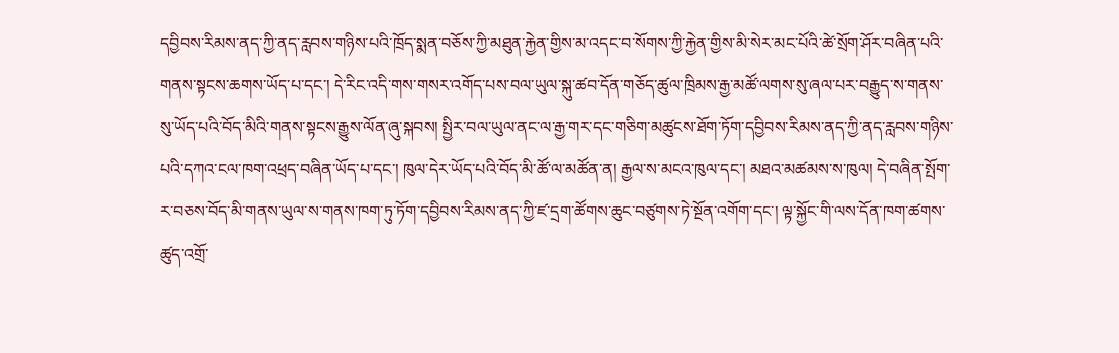དབྱིབས་རིམས་ནད་ཀྱི་ནད་རླབས་གཉིས་པའི་ཁྲོད་སྨན་བཅོས་ཀྱི་མཐུན་རྐྱེན་གྱིས་མ་འདང་བ་སོགས་ཀྱི་རྐྱེན་གྱིས་མི་སེར་མང་པོའི་ཚེ་སྲོག་ཤོར་བཞིན་པའི་གནས་སྟངས་ཆགས་ཡོད་པ་དང་། དེ་རིང་འདི་གས་གསར་འགོད་པས་བལ་ཡུལ་སྐུ་ཚབ་དོན་གཅོད་ཚུལ་ཁྲིམས་རྒྱ་མཚོ་ལགས་སུ་ཞལ་པར་བརྒྱུད་ས་གནས་སུ་ཡོད་པའི་བོད་མིའི་གནས་སྟངས་རྒྱུས་ལོན་ཞུ་སྐབས། སྤྱིར་བལ་ཡུལ་ནང་ལ་རྒྱ་གར་དང་གཅིག་མཚུངས་ཐོག་ཏོག་དབྱིབས་རིམས་ནད་ཀྱི་ནད་རླབས་གཉིས་པའི་དཀའ་ངལ་ཁག་འཕྲད་བཞིན་ཡོད་པ་དང་། ཁུལ་དེར་ཡོད་པའི་བོད་མི་ཚོ་ལ་མཚོན་ན། རྒྱལ་ས་མངའ་ཁུལ་དང་། མཐའ་མཚམས་ས་ཁུལ། དེ་བཞིན་སྤོག་ར་བཅས་བོད་མི་གནས་ཡུལ་ས་གནས་ཁག་ཏུ་ཏོག་དབྱིབས་རིམས་ནད་ཀྱི་ཛ་དྲག་ཚོགས་ཆུང་བཙུགས་ཏེ་སྔོན་འགོག་དང་། ལྟ་སྐྱོང་གི་ལས་དོན་ཁག་ཚགས་ཚུད་འགྲོ་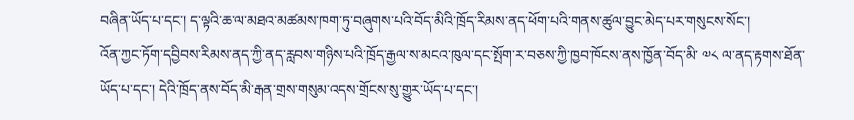བཞིན་ཡོད་པ་དང་། ད་ལྟའི་ཆ་ལ་མཐའ་མཚམས་ཁག་ཏུ་བཞུགས་པའི་བོད་མིའི་ཁྲོད་རིམས་ནད་ཕོག་པའི་གནས་ཚུལ་བྱུང་མེད་པར་གསུངས་སོང་།
འོན་ཀྱང་ཏོག་དབྱིབས་རིམས་ནད་ཀྱི་ནད་རླབས་གཉིས་པའི་ཁྲོད་རྒྱལ་ས་མངའ་ཁུལ་དང་སྤོག་ར་བཅས་ཀྱི་ཁྱབ་ཁོངས་ནས་ཁྱོན་བོད་མི་ ༧༨ ལ་ནད་རྟགས་ཐོན་ཡོད་པ་དང་། དེའི་ཁྲོད་ནས་བོད་མི་རྒན་གྲས་གསུམ་འདས་གྲོངས་སུ་གྱུར་ཡོད་པ་དང་།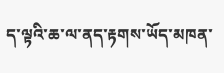ད་ལྟའི་ཆ་ལ་ནད་རྟགས་ཡོད་མཁན་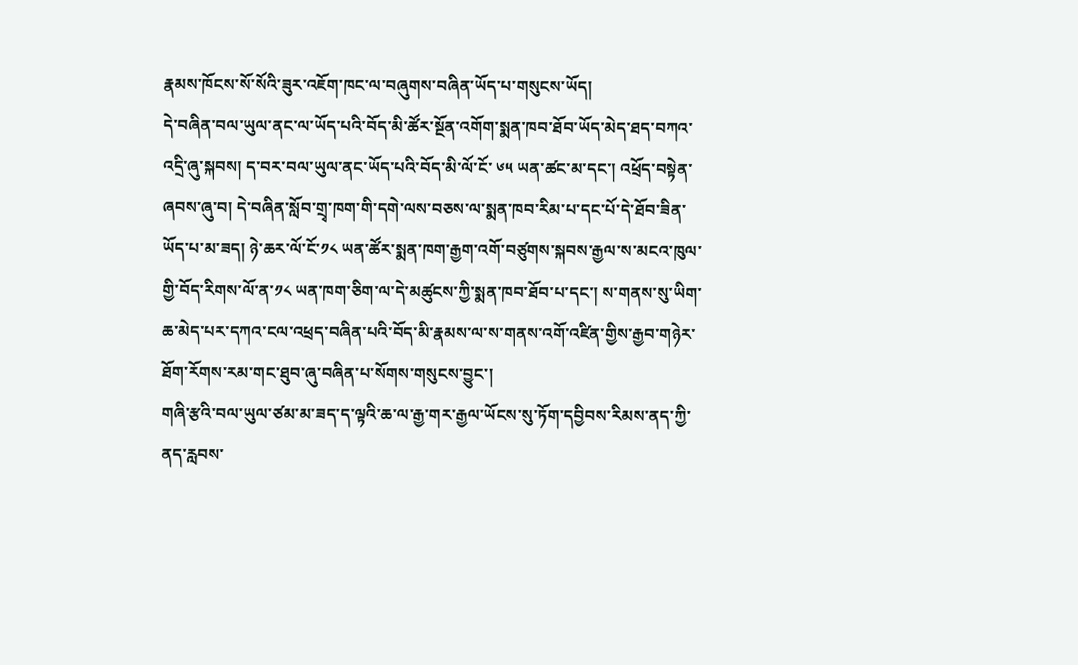རྣམས་ཁོངས་སོ་སོའི་ཟུར་འཇོག་ཁང་ལ་བཞུགས་བཞིན་ཡོད་པ་གསུངས་ཡོད།
དེ་བཞིན་བལ་ཡུལ་ནང་ལ་ཡོད་པའི་བོད་མི་ཚོར་སྔོན་འགོག་སྨན་ཁབ་ཐོབ་ཡོད་མེད་ཐད་བཀའ་འདྲི་ཞུ་སྐབས། ད་བར་བལ་ཡུལ་ནང་ཡོད་པའི་བོད་མི་ལོ་ངོ་ ༦༥ ཡན་ཚང་མ་དང་། འཕྲོད་བསྟེན་ཞབས་ཞུ་བ། དེ་བཞིན་སློབ་གྲྭ་ཁག་གི་དགེ་ལས་བཅས་ལ་སྨན་ཁབ་རིམ་པ་དང་པོ་དེ་ཐོབ་ཟིན་ཡོད་པ་མ་ཟད། ཉེ་ཆར་ལོ་ངོ་༡༨ ཡན་ཚོར་སྨན་ཁག་རྒྱག་འགོ་བཙུགས་སྐབས་རྒྱལ་ས་མངའ་ཁུལ་གྱི་བོད་རིགས་ལོ་ན་༡༨ ཡན་ཁག་ཅིག་ལ་དེ་མཚུངས་ཀྱི་སྨན་ཁབ་ཐོབ་པ་དང་། ས་གནས་སུ་ཡིག་ཆ་མེད་པར་དཀའ་ངལ་འཕྲད་བཞིན་པའི་བོད་མི་རྣམས་ལ་ས་གནས་འགོ་འཛིན་གྱིས་རྒྱབ་གཉེར་ཐོག་རོགས་རམ་གང་ཐུབ་ཞུ་བཞིན་པ་སོགས་གསུངས་བྱུང་།
གཞི་རྩའི་བལ་ཡུལ་ཙམ་མ་ཟད་ད་ལྟའི་ཆ་ལ་རྒྱ་གར་རྒྱལ་ཡོངས་སུ་ཏོག་དབྱིབས་རིམས་ནད་ཀྱི་ནད་རླབས་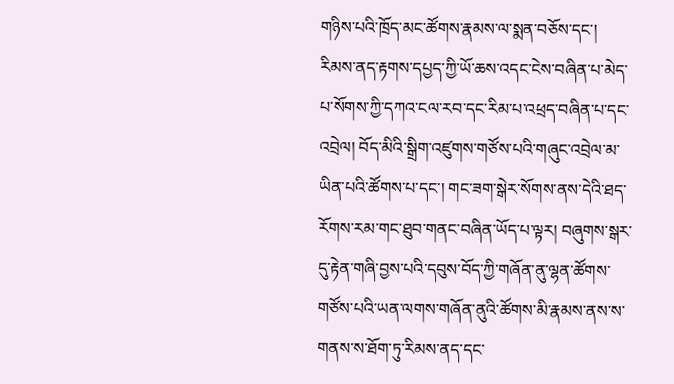གཉིས་པའི་ཁྲོད་མང་ཚོགས་རྣམས་ལ་སྨན་བཅོས་དང་། རིམས་ནད་རྟགས་དཔྱད་ཀྱི་ཡོ་ཆས་འདང་ངེས་བཞིན་པ་མེད་པ་སོགས་ཀྱི་དཀའ་ངལ་རབ་དང་རིམ་པ་འཕྲད་བཞིན་པ་དང་འབྲེལ། བོད་མིའི་སྒྲིག་འཛུགས་གཙོས་པའི་གཞུང་འབྲེལ་མ་ཡིན་པའི་ཚོགས་པ་དང་། གང་ཟག་སྒེར་སོགས་ནས་དེའི་ཐད་རོགས་རམ་གང་ཐུབ་གནང་བཞིན་ཡོད་པ་ལྟར། བཞུགས་སྒར་དུ་རྟེན་གཞི་བྱས་པའི་དབུས་བོད་ཀྱི་གཞོན་ནུ་ལྷན་ཚོགས་གཙོས་པའི་ཡན་ལགས་གཞོན་ནུའི་ཚོགས་མི་རྣམས་ནས་ས་གནས་ས་ཐོག་ཏུ་རིམས་ནད་དང་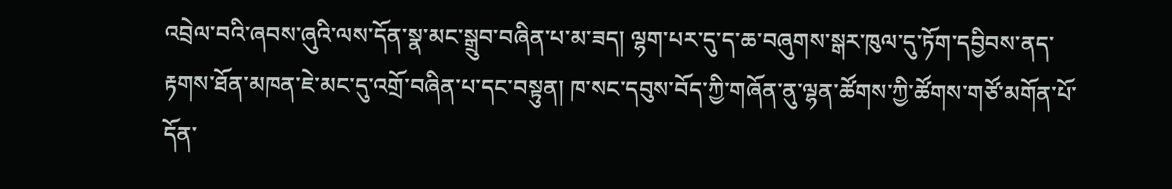འབྲེལ་བའི་ཞབས་ཞུའི་ལས་དོན་སྣ་མང་སྒྲུབ་བཞིན་པ་མ་ཟད། ལྷག་པར་དུ་ད་ཆ་བཞུགས་སྒར་ཁུལ་དུ་ཏོག་དབྱིབས་ནད་རྟགས་ཐོན་མཁན་ཇེ་མང་དུ་འགྲོ་བཞིན་པ་དང་བསྟུན། ཁ་སང་དབུས་བོད་ཀྱི་གཞོན་ནུ་ལྷན་ཚོགས་ཀྱི་ཚོགས་གཙོ་མགོན་པོ་དོན་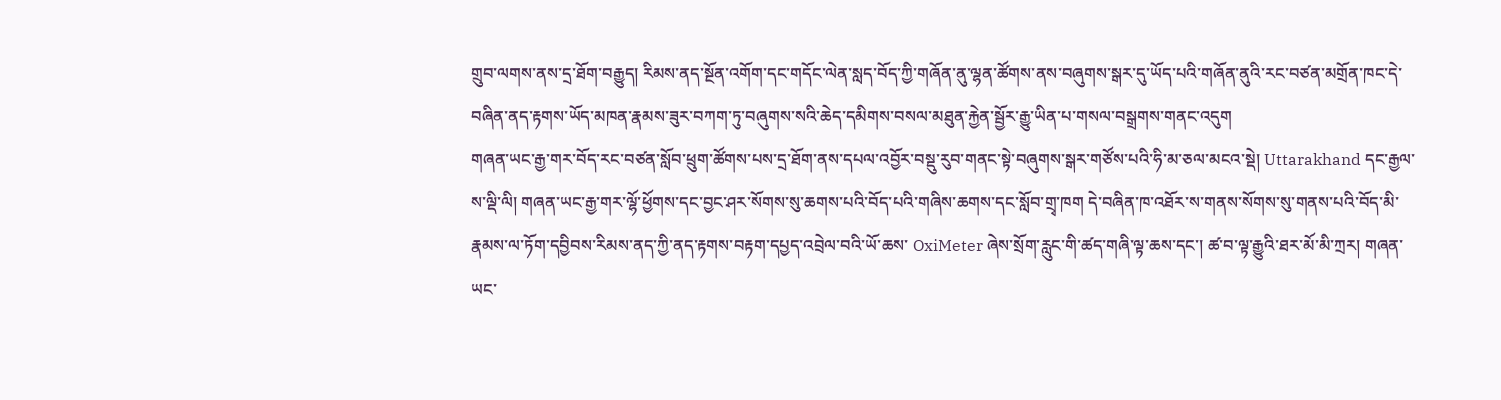གྲུབ་ལགས་ནས་དྲ་ཐོག་བརྒྱུད། རིམས་ནད་སྔོན་འགོག་དང་གདོང་ལེན་སླད་བོད་ཀྱི་གཞོན་ནུ་ལྷན་ཚོགས་ནས་བཞུགས་སྒར་དུ་ཡོད་པའི་གཞོན་ནུའི་རང་བཙན་མགྲོན་ཁང་དེ་བཞིན་ནད་རྟགས་ཡོད་མཁན་རྣམས་ཟུར་བཀག་ཏུ་བཞུགས་སའི་ཆེད་དམིགས་བསལ་མཐུན་རྐྱེན་སྦྱོར་རྒྱུ་ཡིན་པ་གསལ་བསྒྲགས་གནང་འདུག
གཞན་ཡང་རྒྱ་གར་བོད་རང་བཙན་སློབ་ཕྲུག་ཚོགས་པས་དྲ་ཐོག་ནས་དཔལ་འབྱོར་བསྡུ་རུབ་གནང་སྟེ་བཞུགས་སྒར་གཙོས་པའི་ཧི་མ་ཅལ་མངའ་སྡེ། Uttarakhand དང་རྒྱལ་ས་ལྡི་ལི། གཞན་ཡང་རྒྱ་གར་ལྷོ་ཕྱོགས་དང་བྱང་ཤར་སོགས་སུ་ཆགས་པའི་བོད་པའི་གཞིས་ཆགས་དང་སློབ་གྲྭ་ཁག དེ་བཞིན་ཁ་འཐོར་ས་གནས་སོགས་སུ་གནས་པའི་བོད་མི་རྣམས་ལ་ཏོག་དབྱིབས་རིམས་ནད་ཀྱི་ནད་རྟགས་བརྟག་དཔྱད་འབྲེལ་བའི་ཡོ་ཆས་ OxiMeter ཞེས་སྲོག་རླུང་གི་ཚད་གཞི་ལྟ་ཆས་དང་། ཚ་བ་ལྟ་རྒྱུའི་ཐར་མོ་མི་ཀྲར། གཞན་ཡང་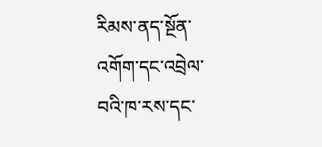རིམས་ནད་སྔོན་འགོག་དང་འབྲེལ་བའི་ཁ་རས་དང་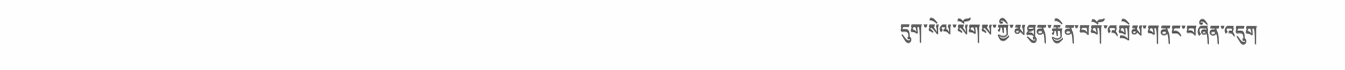དུག་སེལ་སོགས་ཀྱི་མཐུན་རྐྱེན་བགོ་འགྲེམ་གནང་བཞིན་འདུག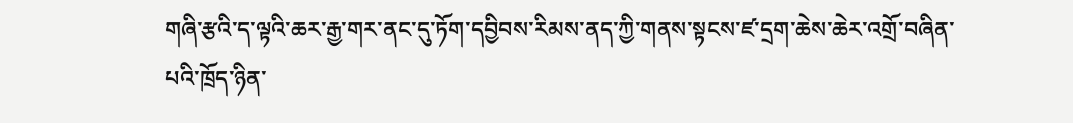གཞི་རྩའི་ད་ལྟའི་ཆར་རྒྱ་གར་ནང་དུ་ཏོག་དབྱིབས་རིམས་ནད་ཀྱི་གནས་སྟངས་ཛ་དྲག་ཆེས་ཆེར་འགྲོ་བཞིན་པའི་ཁྲོད་ཉིན་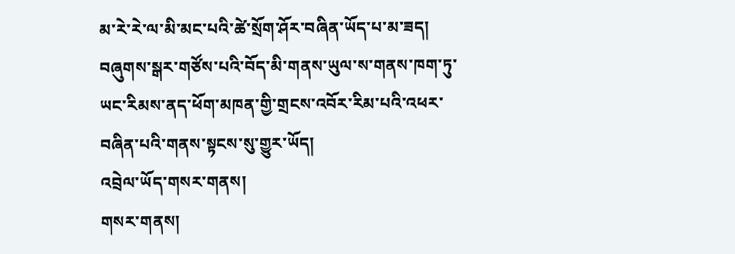མ་རེ་རེ་ལ་མི་མང་པའི་ཚེ་སྲོག་ཤོར་བཞིན་ཡོད་པ་མ་ཟད། བཞུགས་སྒར་གཙོས་པའི་བོད་མི་གནས་ཡུལ་ས་གནས་ཁག་ཏུ་ཡང་རིམས་ནད་ཕོག་མཁན་གྱི་གྲངས་འབོར་རིམ་པའི་འཕར་བཞིན་པའི་གནས་སྟངས་སུ་གྱུར་ཡོད།
འབྲེལ་ཡོད་གསར་གནས།
གསར་གནས།